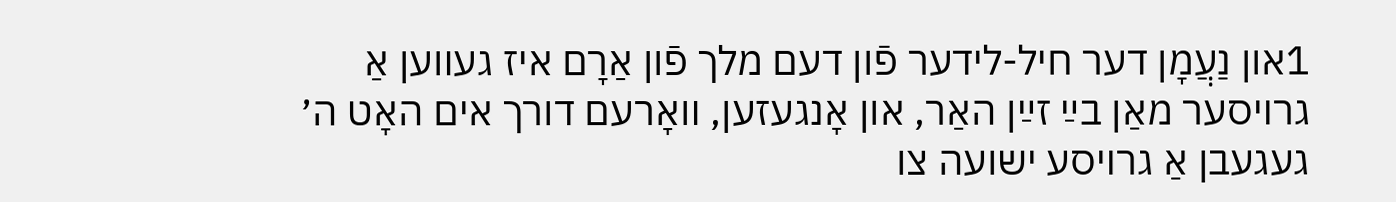1און נַעֲמָן דער חיל-לידער פֿון דעם מלך פֿון אַרָם איז געװען אַ גרױסער מאַן בײַ זײַן האַר, און אָנגעזען, װאָרעם דורך אים האָט ה׳ געגעבן אַ גרױסע ישועה צו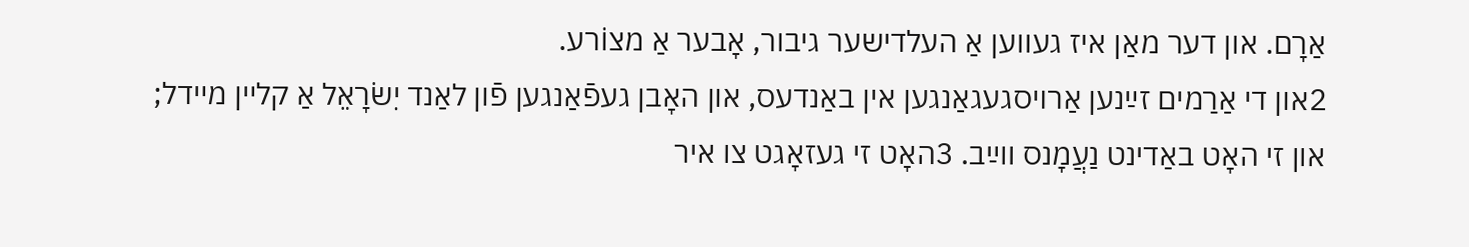אַרָם. און דער מאַן איז געװען אַ העלדישער גיבור, אָבער אַ מצוֹרע.
2און די אַרַמים זײַנען אַרױסגעגאַנגען אין באַנדעס, און האָבן געפֿאַנגען פֿון לאַנד יִשׂרָאֵל אַ קלײן מײדל; און זי האָט באַדינט נַעֲמָנס װײַב. 3האָט זי געזאָגט צו איר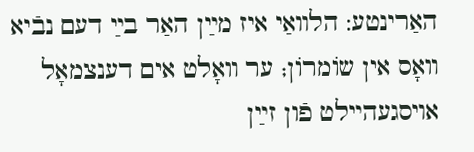האַרינטע: הלװאַי איז מײַן האַר בײַ דעם נבֿיא װאָס אין שוֹמרוֹן; ער װאָלט אים דענצמאָל אױסגעהײלט פֿון זײַן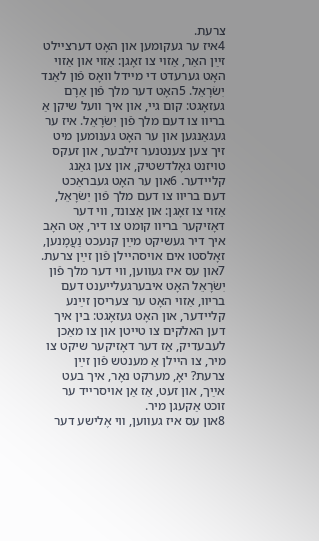צרעת.
4איז ער געקומען און האָט דערצײלט זײַן האַר, אַזױ צו זאָגן: אַזױ און אַזױ האָט גערעדט די מײדל װאָס פֿון לאַנד יִשׂרָאֵל. 5האָט דער מלך פֿון אַרָם געזאָגט: קום גײ, און איך װעל שיקן אַ בריװ צו דעם מלך פֿון יִשׂרָאֵל. איז ער געגאַנגען און ער האָט גענומען מיט זיך צען צענטנער זילבער, און זעקס טױזנט גאָלדשטיק, און צען גאַנג קלײדער. 6און ער האָט געבראַכט דעם בריװ צו דעם מלך פֿון יִשׂרָאֵל, אַזױ צו זאָגן: און אַצונד, װי דער דאָזיקער בריװ קומט צו דיר, אָט האָב איך דיר געשיקט מײַן קנעכט נַעֲמָנען, זאָלסטו אים אױסהײלן פֿון זײַן צרעת.
7און עס איז געװען, װי דער מלך פֿון יִשׂרָאֵל האָט איבערגעלײענט דעם בריװ, אַזױ האָט ער צעריסן זײַנע קלײדער, און האָט געזאָגט: בין איך דען האלֹקים צו טײטן און צו מאַכן לעבעדיק, אַז דער דאָזיקער שיקט צו מיר, צו הײלן אַ מענטש פֿון זײַן צרעת? יאָ, מערקט נאָר, איך בעט אײַך, און זעט, אַז אַן אױסרײד ער זוכט אַקעגן מיר.
8און עס איז געװען, װי אֶלישע דער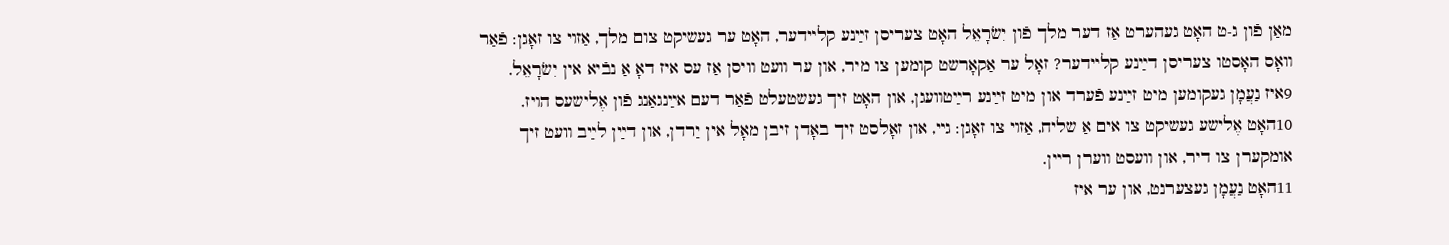מאַן פֿון ג-ט האָט געהערט אַז דער מלך פֿון יִשׂרָאֵל האָט צעריסן זײַנע קלײדער, האָט ער געשיקט צום מלך, אַזױ צו זאָגן: פֿאַר װאָס האָסטו צעריסן דײַנע קלײדער? זאָל ער אַקאָרשט קומען צו מיר, און ער װעט װיסן אַז עס איז דאָ אַ נבֿיא אין יִשׂרָאֵל.
9איז נַעֲמָן געקומען מיט זײַנע פֿערד און מיט זײַנע רײַטװעגן, און האָט זיך געשטעלט פֿאַר דעם אײַנגאַנג פֿון אֶלישעס הױז.
10האָט אֶלישע געשיקט צו אים אַ שליח, אַזױ צו זאָגן: גײ, און זאָלסט זיך באָדן זיבן מאָל אין יַרדן, און דײַן לײַב װעט זיך אומקערן צו דיר, און װעסט װערן רײן.
11האָט נַעֲמָן געצערנט, און ער איז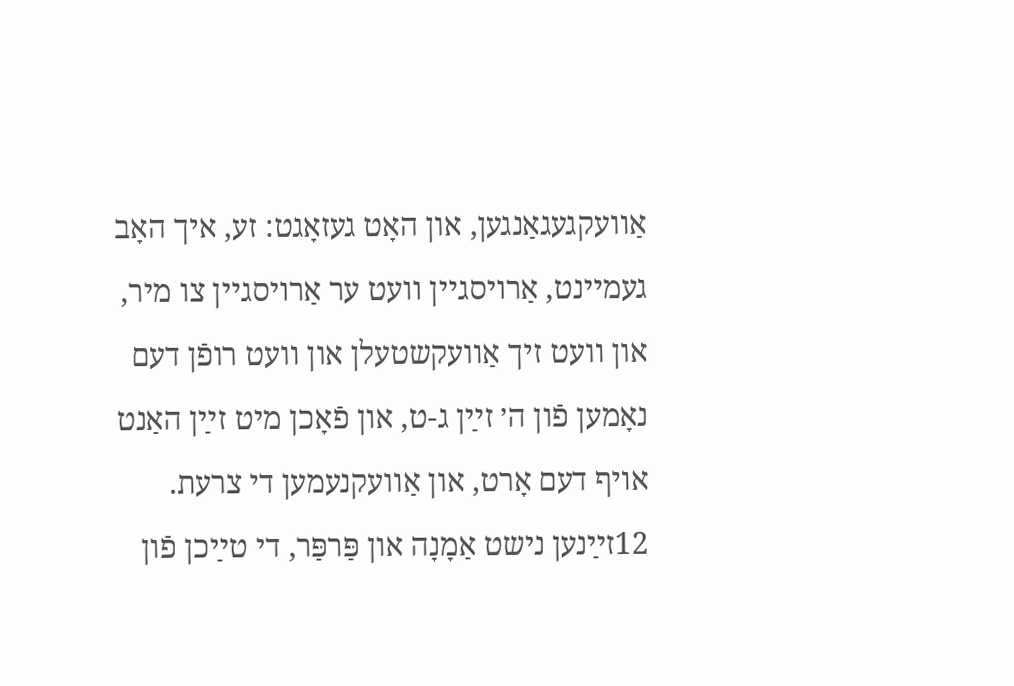אַװעקגעגאַנגען, און האָט געזאָגט: זע, איך האָב געמײנט, אַרױסגײן װעט ער אַרױסגײן צו מיר, און װעט זיך אַװעקשטעלן און װעט רופֿן דעם נאָמען פֿון ה׳ זײַן ג-ט, און פֿאָכן מיט זײַן האַנט אױף דעם אָרט, און אַװעקנעמען די צרעת. 12זײַנען נישט אַמָנָה און פַּרפַּר, די טײַכן פֿון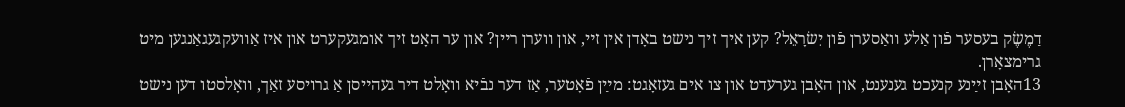דַמֶשֶׂק בעסער פֿון אַלע װאַסערן פֿון יִשׂרָאֵל? קען איך זיך נישט באָדן אין זײ, און װערן רײן? און ער האָט זיך אומגעקערט און איז אַװעקגעגאַנגען מיט גרימצאָרן.
13האָבן זײַנע קנעכט גענענט, און האָבן גערעדט און צו אים געזאָגט: מײַן פֿאָטער, אַז דער נבֿיא װאָלט דיר געהײסן אַ גרױסע זאַך, װאָלסטו דען נישט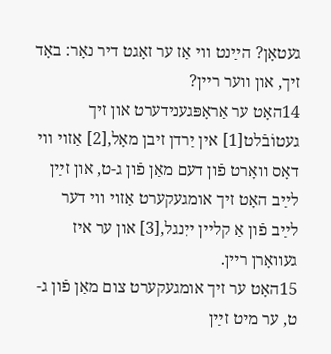געטאָן? הײַנט װי אַז ער זאָגט דיר נאָר: באָד זיך, און װער רײן?
14האָט ער אַראָפּגענידערט און זיך געטוֹבֿלט[1] אין יַרדן זיבן מאָל,[2] אַזױ װי דאָס װאָרט פֿון דעם מאַן פֿון ג-ט, און זײַן לײַב האָט זיך אומגעקערט אַזױ װי דער לײַב פֿון אַ קלײן ייִנגל,[3] און ער איז געװאָרן רײן.
15האָט ער זיך אומגעקערט צום מאַן פֿון ג-ט, ער מיט זײַן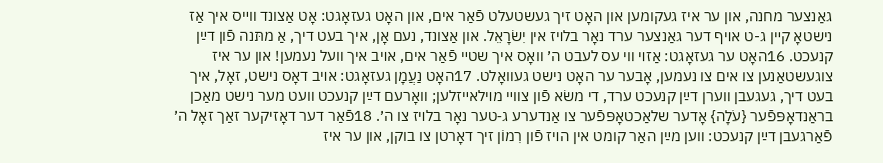גאַנצער מחנה, און ער איז געקומען און האָט זיך געשטעלט פֿאַר אים, און האָט געזאָגט: אָט אַצונד װײס איך אַז נישטאָ קײן ג-ט אױף דער גאַנצער ערד נאָר בלױז אין יִשׂרָאֵל. און אַצונד, נעם אָן, איך בעט דיך, אַ מתּנה פֿון דײַן קנעכט. 16האָט ער געזאָגט: אַזױ װי עס לעבט ה׳ װאָס איך שטײ פֿאַר אים, אױב איך װעל נעמען! און ער איז צוגעשטאַנען צו אים צו נעמען, אָבער ער האָט נישט געװאָלט. 17האָט נַעֲמָן געזאָגט: אױב דאָס נישט, זאָל, איך בעט דיך, געגעבן װערן דײַן קנעכט ערד, די משׂא פֿון צװײ מױלאײזלען; װאָרעם דײַן קנעכט װעט מער נישט מאַכן בראַנדאָפּפֿער {עֹלָה} אָדער שלאַכטאָפּפֿער צו אַנדערע ג‑טער נאָר בלױז צו ה׳. 18פֿאַר דער דאָזיקער זאַך זאָל ה׳ פֿאַרגעבן דײַן קנעכט: װען מײַן האַר קומט אין הױז פֿון רִמוֹן זיך דאָרטן צו בוקן, און ער איז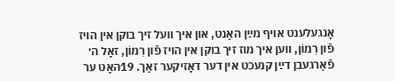אָנגעלענט אױף מײַן האַנט, און איך װעל זיך בוקן אין הױז פֿון רִמוֹן, װען איך מוז זיך בוקן אין הױז פֿון רִמוֹן, זאָל ה׳ פֿאַרגעבן דײַן קנעכט אין דער דאָזיקער זאַך. 19האָט ער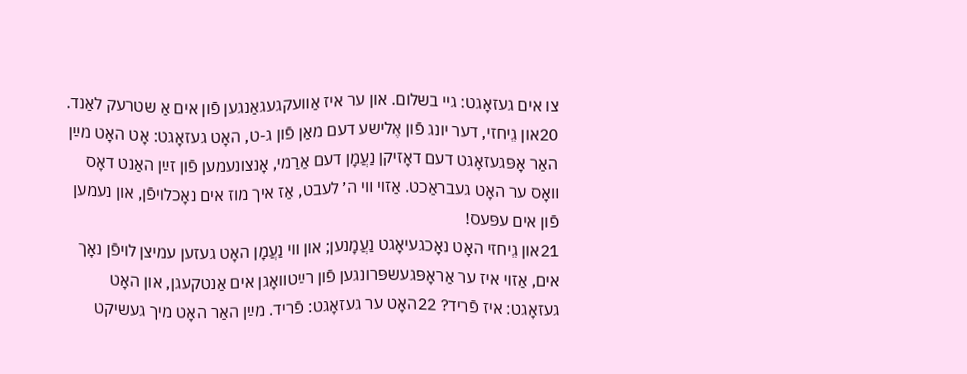צו אים געזאָגט: גײ בשלום. און ער איז אַװעקגעגאַנגען פֿון אים אַ שטרעק לאַנד.
20און גֵיחזי, דער יונג פֿון אֶלישע דעם מאַן פֿון ג-ט, האָט געזאָגט: אָט האָט מײַן האַר אָפּגעזאָגט דעם דאָזיקן נַעֲמָן דעם אַרַמי, אָנצונעמען פֿון זײַן האַנט דאָס װאָס ער האָט געבראַכט. אַזױ װי ה׳ לעבט, אַז איך מוז אים נאָכלױפֿן, און נעמען פֿון אים עפּעס!
21און גֵיחזי האָט נאָכגעיאָגט נַעֲמָנען; און װי נַעֲמָן האָט געזען עמיצן לױפֿן נאָך אים, אַזױ איז ער אַראָפּגעשפּרונגען פֿון רײַטװאָגן אים אַנטקעגן, און האָט געזאָגט: איז פֿריד? 22האָט ער געזאָגט: פֿריד. מײַן האַר האָט מיך געשיקט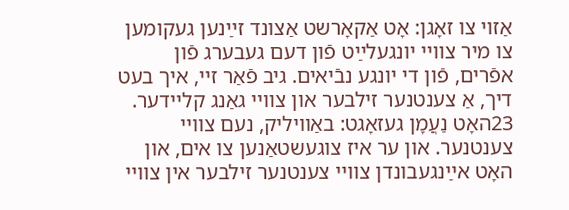אַזױ צו זאָגן: אָט אַקאָרשט אַצונד זײַנען געקומען צו מיר צװײ יונגעלײַט פֿון דעם געבערג פֿון אפֿרים, פֿון די יונגע נבֿיאים. גיב פֿאַר זײ, איך בעט דיך, אַ צענטנער זילבער און צװײ גאַנג קלײדער. 23האָט נַעֲמָן געזאָגט: באַװיליק, נעם צװײ צענטנער. און ער איז צוגעשטאַנען צו אים, און האָט אײַנגעבונדן צװײ צענטנער זילבער אין צװײ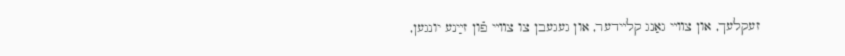זעקלעך, און צװײ גאַנג קלײדער, און געגעבן צו צװײ פֿון זײַנע יונגען,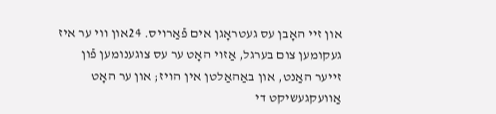און זײ האָבן עס געטראָגן אים פֿאַרױס. 24און װי ער איז געקומען צום בערגל, אַזױ האָט ער עס צוגענומען פֿון זײער האַנט, און באַהאַלטן אין הױז; און ער האָט אַװעקגעשיקט די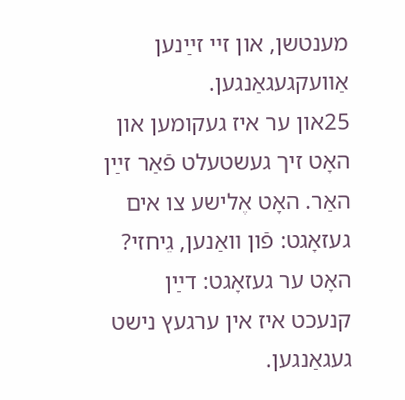מענטשן, און זײ זײַנען אַװעקגעגאַנגען.
25און ער איז געקומען און האָט זיך געשטעלט פֿאַר זײַן האַר. האָט אֶלישע צו אים געזאָגט: פֿון װאַנען, גֵיחזי? האָט ער געזאָגט: דײַן קנעכט איז אין ערגעץ נישט געגאַנגען.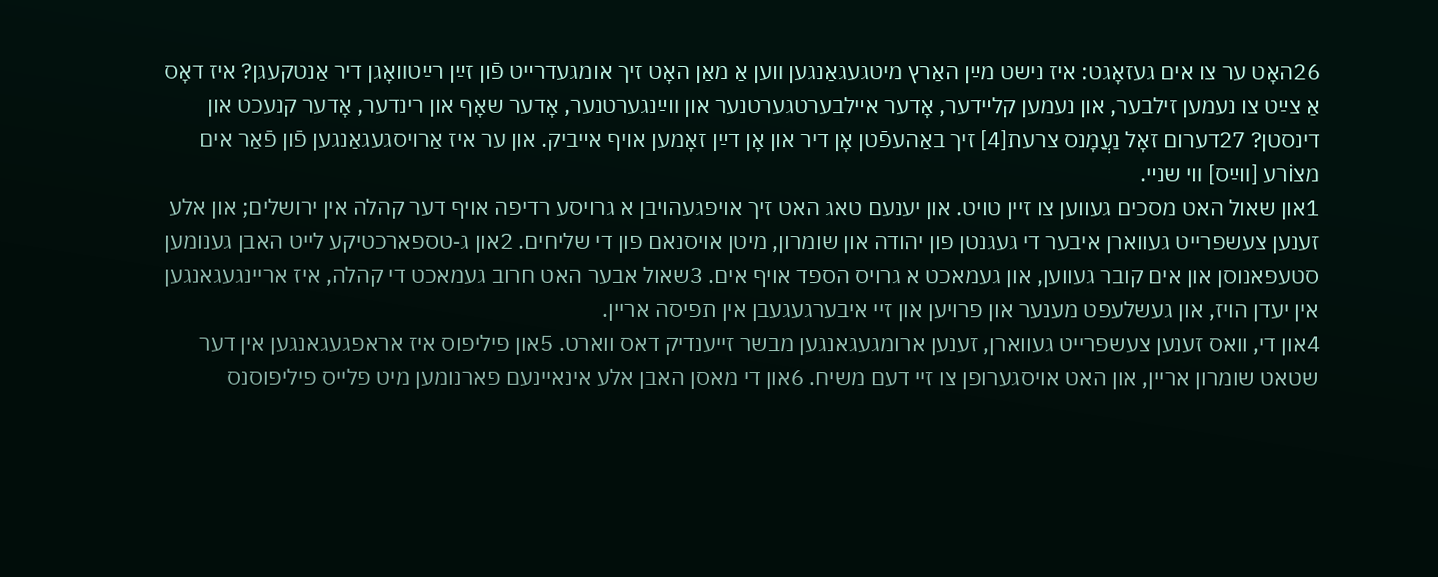26האָט ער צו אים געזאָגט: איז נישט מײַן האַרץ מיטגעגאַנגען װען אַ מאַן האָט זיך אומגעדרײט פֿון זײַן רײַטװאָגן דיר אַנטקעגן? איז דאָס אַ צײַט צו נעמען זילבער, און נעמען קלײדער, אָדער אײלבערטגערטנער און װײַנגערטנער, אָדער שאָף און רינדער, אָדער קנעכט און דינסטן? 27דערום זאָל נַעֲמָנס צרעת[4] זיך באַהעפֿטן אָן דיר און אָן דײַן זאָמען אױף אײביק. און ער איז אַרױסגעגאַנגען פֿון פֿאַר אים מצוֹרע [װײַס] װי שנײ.
1און שאול האט מסכים געווען צו זיין טויט. און יענעם טאג האט זיך אויפגעהויבן א גרויסע רדיפה אויף דער קהלה אין ירושלים; און אלע זענען צעשפרייט געווארן איבער די געגנטן פון יהודה און שומרון, מיטן אויסנאם פון די שליחים. 2און ג‑טספארכטיקע לייט האבן גענומען סטעפאנוסן און אים קובר געווען, און געמאכט א גרויס הספד אויף אים. 3שאול אבער האט חרוב געמאכט די קהלה, איז אריינגעגאנגען אין יעדן הויז, און געשלעפט מענער און פרויען און זיי איבערגעגעבן אין תפיסה אריין.
4און די, וואס זענען צעשפרייט געווארן, זענען ארומגעגאנגען מבשר זייענדיק דאס ווארט. 5און פיליפוס איז אראפגעגאנגען אין דער שטאט שומרון אריין, און האט אויסגערופן צו זיי דעם משיח. 6און די מאסן האבן אלע אינאיינעם פארנומען מיט פלייס פיליפוסנס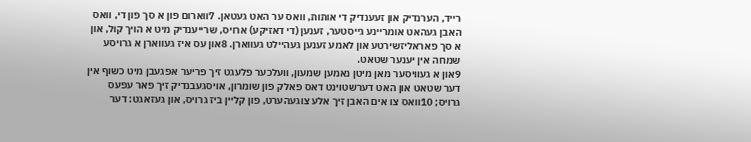רייד, הערנדיק און זעענדיק די אותות, וואס ער האט געטאן. 7ווארום פון א סך פון די, וואס האבן געהאט אומריינע גייסטער, זענען (די דאזיקע) ארויס, שרייענדיק מיט א הויך קול, און א סך פאראליזשירטע און לאמע זענען געהיילט געווארן. 8און עס איז געווארן א גרויסע שמחה אין יענער שטאט.
9און א געוויסער מאן מיטן נאמען שמעון, וועלכער פלעגט זיך פריער אפגעבן מיט כשוף אין דער שטאט און האט דערשטוינט דאס פאלק פון שומרון, אויסגעבנדיק זיך פאר עפעס גרויס; 10וואס צו אים האבן זיך אלע צוגעהערט, פון קליין ביז גרויס, און געזאגט: דער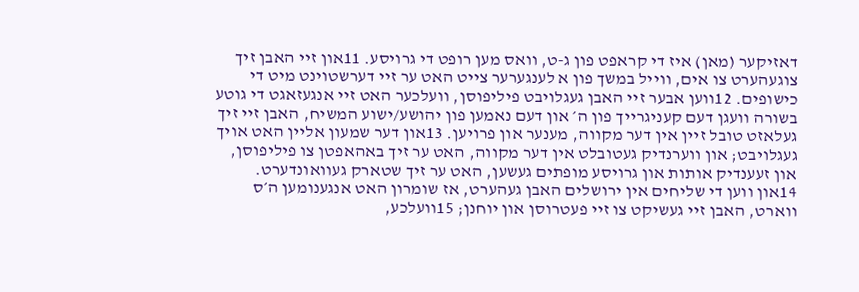דאזיקער (מאן) איז די קראפט פון ג-ט, וואס מען רופט די גרויסע. 11און זיי האבן זיך צוגעהערט צו אים, ווייל במשך פון א לענגערער צייט האט ער זיי דערשטוינט מיט די כישופים. 12ווען אבער זיי האבן געגלויבט פיליפוסן, וועלכער האט זיי אנגעזאגט די גוטע בשורה וועגן דעם קעניגרייך פון ה׳ און דעם נאמען פון יהושע/ישוע המשיח, האבן זיי זיך געלאזט טובל זיין אין דער מקווה, מענער און פרויען. 13און דער שמעון אליין האט אויך געגלויבט; און ווערנדיק געטובלט אין דער מקווה, האט ער זיך באהאפטן צו פיליפוסן, און זעענדיק אותות און גרויסע מופתים געשען, האט ער זיך שטארק געוואונדערט.
14און ווען די שליחים אין ירושלים האבן געהערט, אז שומרון האט אנגענומען ה׳ס ווארט, האבן זיי געשיקט צו זיי פעטרוסן און יוחנן; 15וועלכע,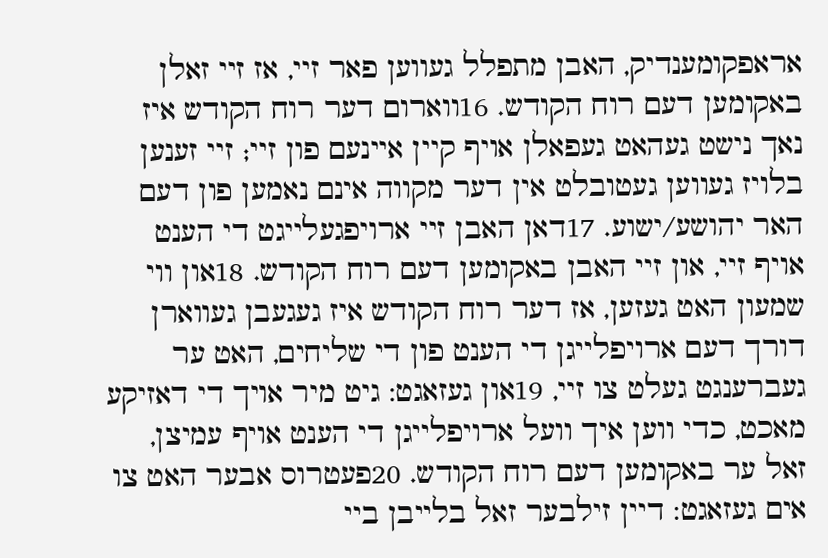אראפקומענדיק, האבן מתפלל געווען פאר זיי, אז זיי זאלן באקומען דעם רוח הקודש. 16ווארום דער רוח הקודש איז נאך נישט געהאט געפאלן אויף קיין איינעם פון זיי; זיי זענען בלויז געווען געטובלט אין דער מקווה אינם נאמען פון דעם האר יהושע/ישוע. 17דאן האבן זיי ארויפגעלייגט די הענט אויף זיי, און זיי האבן באקומען דעם רוח הקודש. 18און ווי שמעון האט געזען, אז דער רוח הקודש איז געגעבן געווארן דורך דעם ארויפלייגן די הענט פון די שליחים, האט ער געברענגט געלט צו זיי, 19און געזאגט: גיט מיר אויך די דאזיקע מאכט, כדי ווען איך וועל ארויפלייגן די הענט אויף עמיצן, זאל ער באקומען דעם רוח הקודש. 20פעטרוס אבער האט צו אים געזאגט: דיין זילבער זאל בלייבן ביי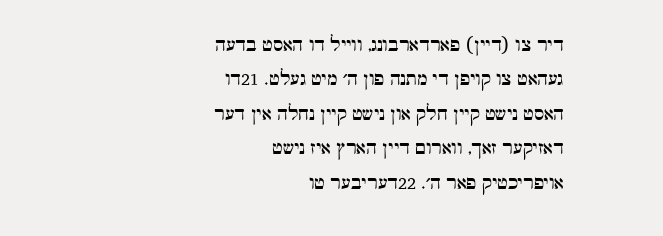דיר צו (דיין) פארדארבונג, ווייל דו האסט בדעה געהאט צו קויפן די מתנה פון ה׳ מיט געלט. 21דו האסט נישט קיין חלק און נישט קיין נחלה אין דער דאזיקער זאך, ווארום דיין הארץ איז נישט אויפריכטיק פאר ה׳. 22דעריבער טו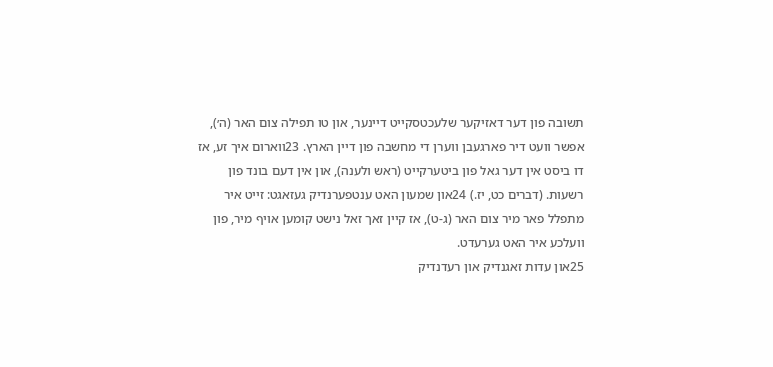תשובה פון דער דאזיקער שלעכטסקייט דיינער, און טו תפילה צום האר (ה׳), אפשר וועט דיר פארגעבן ווערן די מחשבה פון דיין הארץ. 23ווארום איך זע, אז דו ביסט אין דער גאל פון ביטערקייט (ראש ולענה), און אין דעם בונד פון רשעות. (דברים כט, יז.) 24און שמעון האט ענטפערנדיק געזאגט: זייט איר מתפלל פאר מיר צום האר (ג‑ט), אז קיין זאך זאל נישט קומען אויף מיר, פון וועלכע איר האט גערעדט.
25און עדות זאגנדיק און רעדנדיק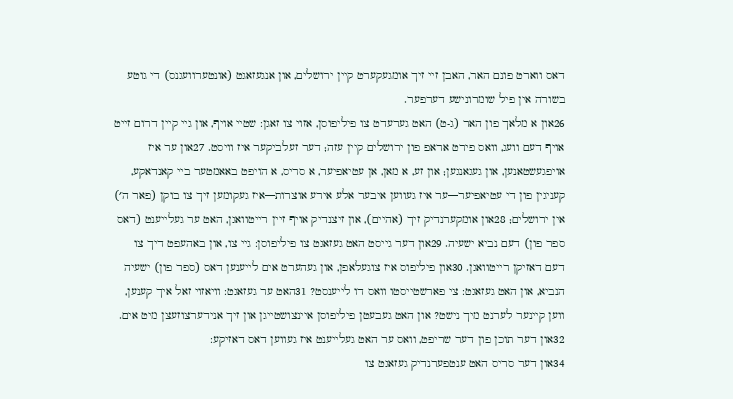דאס ווארט פונם האר, האבן זיי זיך אומגעקערט קיין ירושלים, און אנגעזאגט (אונטערוועגנס) די גוטע בשורה אין פיל שומרונישע דערפער.
26און א מלאך פון האר (ג‑ט) האט גערעדט צו פיליפוסן, אזוי צו זאגן: שטיי אויף, און גיי קיין דרום זייט אויף דעם וועג, וואס פירט אראפ פון ירושלים קיין עזה; דער זעלביקער איז וויסט. 27און ער איז אויפגעשטאנען, און געגאנגען; און זע, א מאן, אן עטיאפיער, א סריס, א הויפט באאמטער ביי קאנדאקע, קעניגין פון די עטיאפיער—ער איז געווען איבער אלע אירע אוצרות—איז געקומען זיך צו בוקן (פאר ה׳) אין ירושלים; 28און אומקערנדיק זיך (אהיים), און זיצנדיק אויף זיין רייטוואגן, האט ער געלייענט (דאס ספר פון) דעם נביא ישעיה. 29און דער גייסט האט געזאגט צו פיליפוסן: גיי צו, און באהעפט דיך צו דעם דאזיקן רייטוואגן. 30און פיליפוס איז צוגעלאפן, און געהערט אים לייענען דאס (ספר פון) ישעיה הנביא, און האט געזאגט: צי פארשטייסטו וואס דו לייענסט? 31האט ער געזאגט: וויאזוי זאל איך קענען, ווען קיינער לערנט מיך נישט? און האט געבעטן פיליפוסן איינצושטייגן און זיך אנידערצוזעצן מיט אים. 32און דער תוכן פון דער שריפט, וואס ער האט געלייענט איז געווען דאס דאזיקע:
34און דער סריס האט ענטפערנדיק געזאגט צו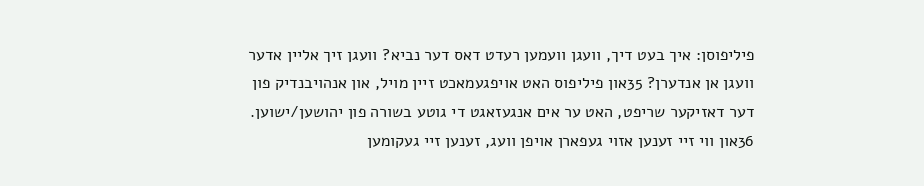פיליפוסן: איך בעט דיך, וועגן וועמען רעדט דאס דער נביא? וועגן זיך אליין אדער וועגן אן אנדערן? 35און פיליפוס האט אויפגעמאכט זיין מויל, און אנהויבנדיק פון דער דאזיקער שריפט, האט ער אים אנגעזאגט די גוטע בשורה פון יהושען/ישוען. 36און ווי זיי זענען אזוי געפארן אויפן וועג, זענען זיי געקומען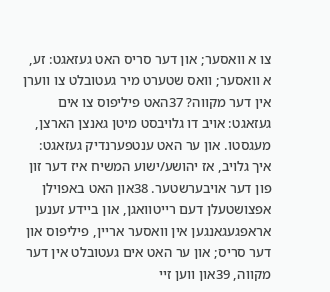צו א וואסער; און דער סריס האט געזאגט: זע, א וואסער; וואס שטערט מיר געטובלט צו ווערן אין דער מקווה? 37האט פיליפוס צו אים געזאגט: אויב דו גלויבסט מיטן גאנצן הארצן, מעגסטו. און ער האט ענטפערנדיק געזאגט: איך גלויב, אז יהושע/ישוע המשיח איז דער זון פון דער אויבערשטער. 38און האט באפוילן אפצושטעלן דעם רייטוואגן, און ביידע זענען אראפגעגאנגען אין וואסער אריין, פיליפוס און דער סריס; און ער האט אים געטובלט אין דער מקווה, 39און ווען זיי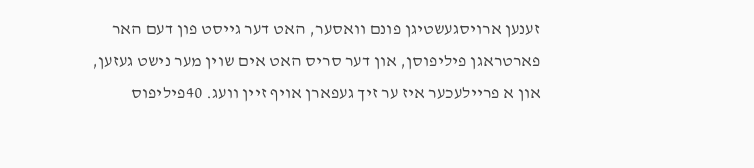זענען ארויסגעשטיגן פונם וואסער, האט דער גייסט פון דעם האר פארטראגן פיליפוסן, און דער סריס האט אים שוין מער נישט געזען, און א פריילעכער איז ער זיך געפארן אויף זיין וועג. 40פיליפוס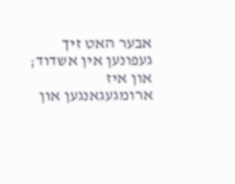אבער האט זיך געפונען אין אשדוד; און איז ארומגעגאנגען און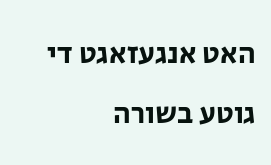האט אנגעזאגט די גוטע בשורה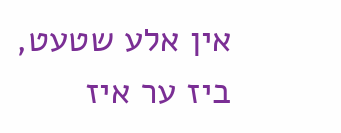אין אלע שטעט, ביז ער איז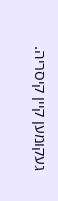געקומען קיין קיסריה.